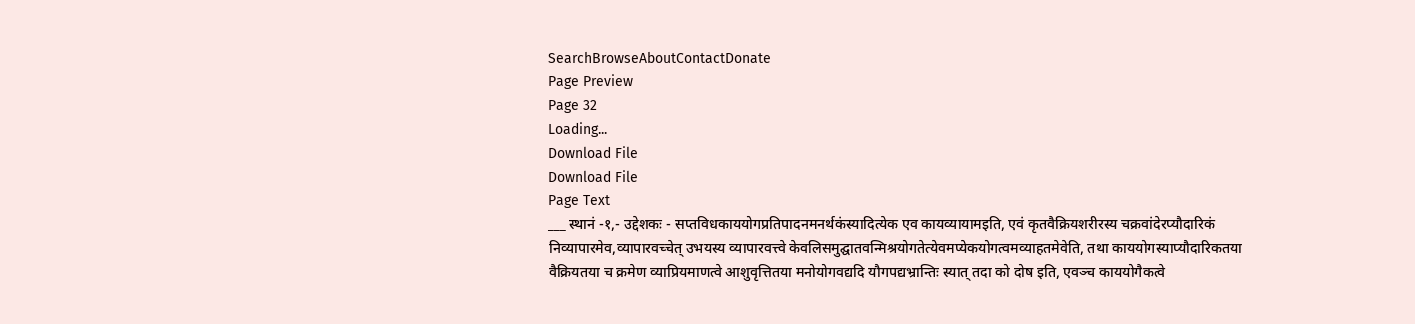SearchBrowseAboutContactDonate
Page Preview
Page 32
Loading...
Download File
Download File
Page Text
___ स्थानं -१,- उद्देशकः - सप्तविधकाययोगप्रतिपादनमनर्थकंस्यादित्येक एव कायव्यायामइति, एवं कृतवैक्रियशरीरस्य चक्रवांदेरप्यौदारिकं निव्यापारमेव,व्यापारवच्चेत् उभयस्य व्यापारवत्त्वे केवलिसमुद्घातवन्मिश्रयोगतेत्येवमप्येकयोगत्वमव्याहतमेवेति, तथा काययोगस्याप्यौदारिकतया वैक्रियतया च क्रमेण व्याप्रियमाणत्वे आशुवृत्तितया मनोयोगवद्यदि यौगपद्यभ्रान्तिः स्यात् तदा को दोष इति, एवञ्च काययोगैकत्वे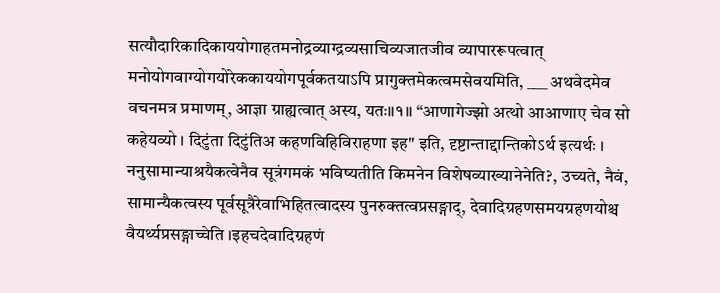सत्यौदारिकादिकाययोगाहतमनोद्रव्याग्द्रव्यसाचिव्यजातजीव व्यापाररूपत्वात् मनोयोगवाग्योगयोरेककाययोगपूर्वकतयाऽपि प्रागुक्तमेकत्वमसेवयमिति, ___ अथवेदमेव वचनमत्र प्रमाणम्, आज्ञा ग्राह्यत्वात् अस्य, यतः॥१॥ “आणागेज्झो अत्थो आआणाए चेव सो कहेयव्यो । दिटुंता दिटुंतिअ कहणविहिविराहणा इह" इति, दृष्टान्ताद्दान्तिकोऽर्थ इत्यर्थः । ननुसामान्याश्रयैकत्वेनैव सूत्रंगमकं भविष्यतीति किमनेन विशेषव्याख्यानेनेति?, उच्यते, नैवं, सामान्यैकत्वस्य पूर्वसूत्रैरेवाभिहितत्वादस्य पुनरुक्तत्वप्रसङ्गाद्, देवादिग्रहणसमयग्रहणयोश्च वैयर्थ्यप्रसङ्गाच्चेति ।इहचदेवादिग्रहणं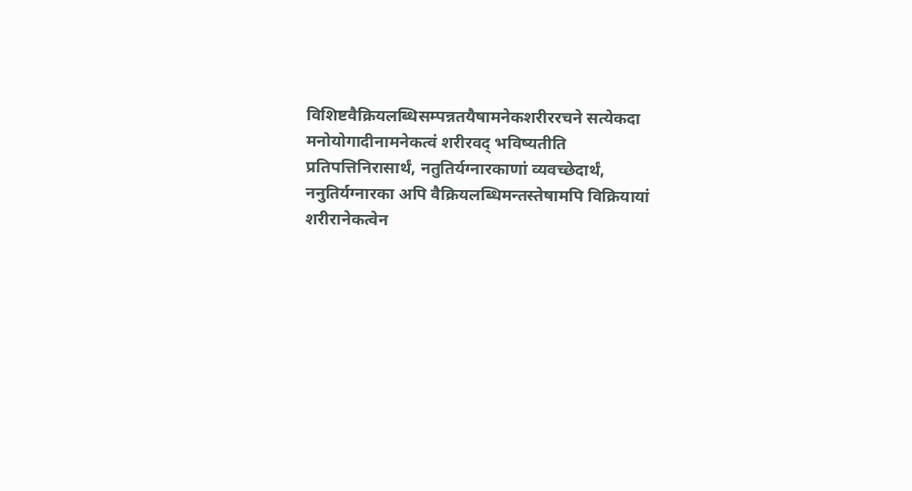विशिष्टवैक्रियलब्धिसम्पन्नतयैषामनेकशरीररचने सत्येकदा मनोयोगादीनामनेकत्वं शरीरवद् भविष्यतीति प्रतिपत्तिनिरासार्थं, नतुतिर्यग्नारकाणां व्यवच्छेदार्थं, ननुतिर्यग्नारका अपि वैक्रियलब्धिमन्तस्तेषामपि विक्रियायां शरीरानेकत्वेन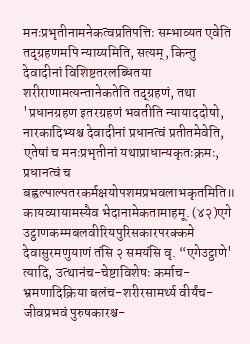मनःप्रभृतीनामनेकत्वप्रतिपत्तिः सम्भाव्यत एवेति तद्ग्रहणमपि न्याय्यमिति, सत्यम्, किन्तु देवादीनां विशिष्टतरलब्धितया शरीराणामत्यन्तानेकतेति तद्ग्रहणं, तथा 'प्रधानग्रहण इतरग्रहणं भवतीति न्यायाददोषो, नारकादिभ्यश्च देवादीनां प्रधानत्वं प्रतीतमेवेति, एतेषां च मनःप्रभृतीनां यथाप्राधान्यकृतःक्रमः, प्रधानत्वं च बह्वल्पाल्पतरकर्मक्षयोपशमप्रभवलाभकृतमिति॥ कायव्यायामस्यैव भेदानामेकतामाहमू. (४२)एगे उट्ठाणकम्मबलवीरियपुरिसकारपरक्कमे देवासुरमणुयाणं तंसि २ समयंसि वृ. “एगेउट्ठाणे' त्यादि, उत्थानंच-चेष्टाविशेषः कर्माच-भ्रमणादिक्रिया बलंच-शरीरसामर्थ्य वीर्यंच-जीवप्रभवं पुरुषकारश्च-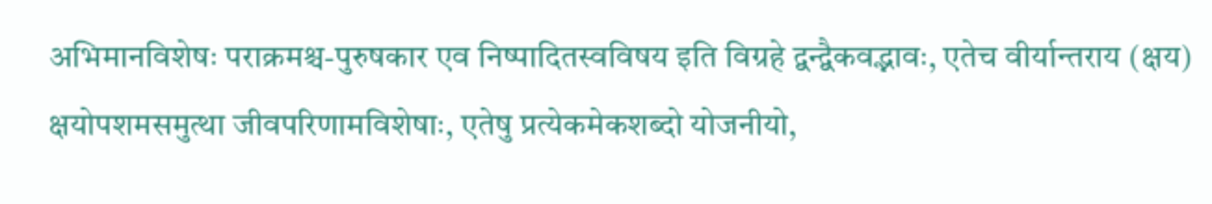अभिमानविशेषः पराक्रमश्च-पुरुषकार एव निष्पादितस्वविषय इति विग्रहे द्वन्द्वैकवद्भावः, एतेच वीर्यान्तराय (क्षय) क्षयोपशमसमुत्था जीवपरिणामविशेषाः, एतेषु प्रत्येकमेकशब्दो योजनीयो,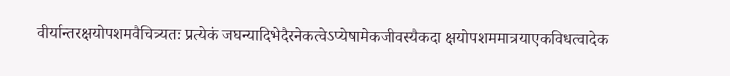वीर्यान्तरक्षयोपशमवैचित्र्यतः प्रत्येकं जघन्यादिभेदैरनेकत्वेऽप्येषामेकजीवस्यैकदा क्षयोपशममात्रयाएकविधत्वादेक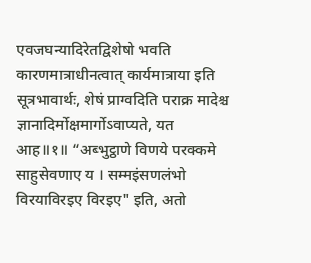एवजघन्यादिरेतद्विशेषो भवति कारणमात्राधीनत्वात् कार्यमात्राया इति सूत्रभावार्थः, शेषं प्राग्वदिति पराक्र मादेश्च ज्ञानादिर्मोक्षमार्गोऽवाप्यते, यत आह॥१॥ “अब्भुट्ठाणे विणये परक्कमे साहुसेवणाए य । सम्मइंसणलंभो विरयाविरइए विरइए" इति, अतो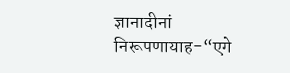ज्ञानादीनां निरूपणायाह-“एगे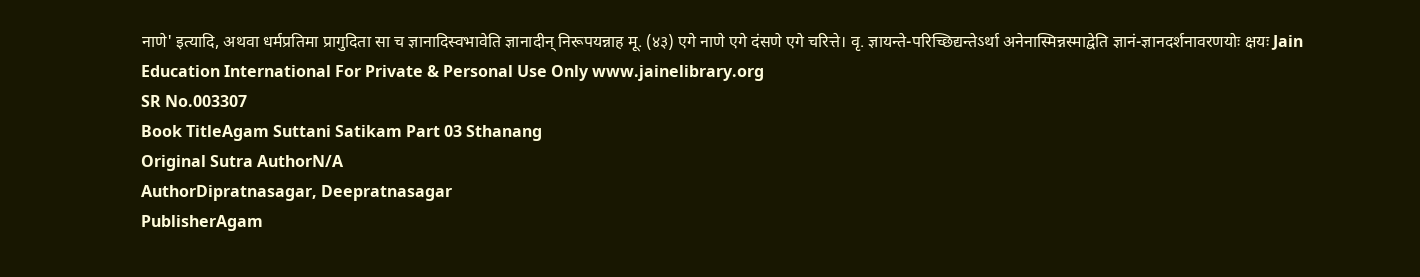नाणे' इत्यादि, अथवा धर्मप्रतिमा प्रागुदिता सा च ज्ञानादिस्वभावेति ज्ञानादीन् निरूपयन्नाह मू. (४३) एगे नाणे एगे दंसणे एगे चरित्ते। वृ. ज्ञायन्ते-परिच्छिद्यन्तेऽर्था अनेनास्मिन्नस्माद्वेति ज्ञानं-ज्ञानदर्शनावरणयोः क्षयः Jain Education International For Private & Personal Use Only www.jainelibrary.org
SR No.003307
Book TitleAgam Suttani Satikam Part 03 Sthanang
Original Sutra AuthorN/A
AuthorDipratnasagar, Deepratnasagar
PublisherAgam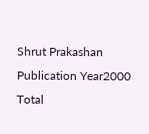Shrut Prakashan
Publication Year2000
Total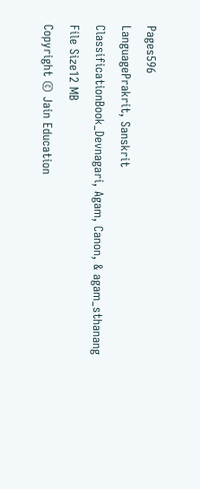Pages596
LanguagePrakrit, Sanskrit
ClassificationBook_Devnagari, Agam, Canon, & agam_sthanang
File Size12 MB
Copyright © Jain Education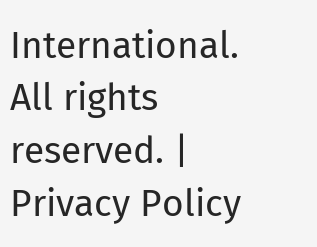International. All rights reserved. | Privacy Policy